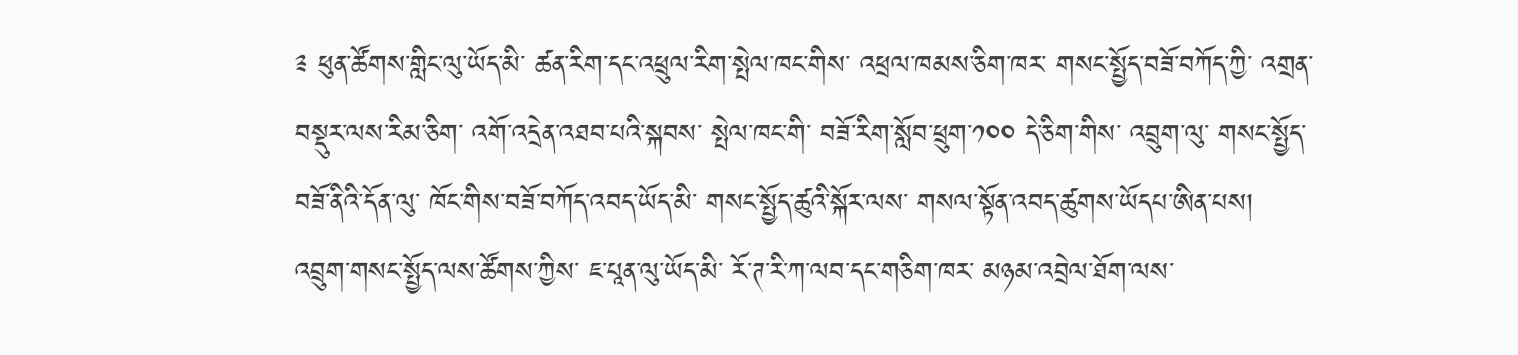༉ ཕུན་ཚོགས་གླིང་ལུ་ཡོད་མི་ ཚན་རིག་དང་འཕྲུལ་རིག་སྤེལ་ཁང་གིས་ འཕྲལ་ཁམས་ཅིག་ཁར་ གསང་སྤྱོད་བཟོ་བཀོད་ཀྱི་ འགྲན་བསྡུར་ལས་རིམ་ཅིག་ འགོ་འདྲེན་འཐབ་པའི་སྐབས་ སྤེལ་ཁང་གི་ བཟོ་རིག་སློབ་ཕྲུག་༡༠༠ དེ་ཅིག་གིས་ འབྲུག་ལུ་ གསང་སྤྱོད་བཟོ་ནིའི་དོན་ལུ་ ཁོང་གིས་བཟོ་བཀོད་འབད་ཡོད་མི་ གསང་སྤྱོད་ཚུའི་སྐོར་ལས་ གསལ་སྟོན་འབད་ཚུགས་ཡོདཔ་ཨིན་པས།
འབྲུག་གསང་སྤྱོད་ལས་ཚོགས་ཀྱིས་ ཇ་པཱན་ལུ་ཡོད་མི་ རོ་ཊ་རི་ཀ་ལབ་དང་གཅིག་ཁར་ མཉམ་འབྲེལ་ཐོག་ལས་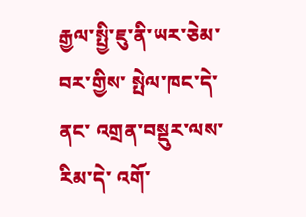རྒྱལ་སྤྱི་ཇུ་ནི་ཡར་ཅེམ་བར་གྱིས་ སྤེལ་ཁང་དེ་ནང་ འགྲན་བསྡུར་ལས་རིམ་དེ་ འགོ་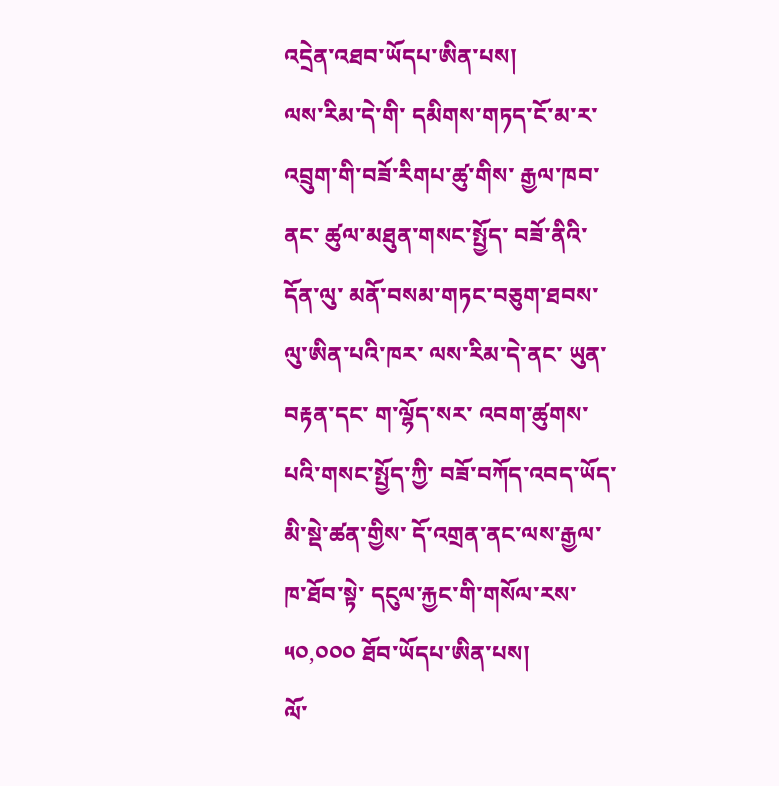འདྲེན་འཐབ་ཡོདཔ་ཨིན་པས།
ལས་རིམ་དེ་གི་ དམིགས་གཏད་ངོ་མ་ར་ འབྲུག་གི་བཟོ་རིགཔ་ཚུ་གིས་ རྒྱལ་ཁབ་ནང་ ཚུལ་མཐུན་གསང་སྤྱོད་ བཟོ་ནིའི་དོན་ལུ་ མནོ་བསམ་གཏང་བཅུག་ཐབས་ལུ་ཨིན་པའི་ཁར་ ལས་རིམ་དེ་ནང་ ཡུན་བརྟན་དང་ ག་ལྷོད་སར་ འབག་ཚུགས་པའི་གསང་སྤྱོད་ཀྱི་ བཟོ་བཀོད་འབད་ཡོད་མི་སྡེ་ཚན་གྱིས་ དོ་འགྲན་ནང་ལས་རྒྱལ་ཁ་ཐོབ་སྟེ་ དངུལ་རྐྱང་གི་གསོལ་རས་༥༠,༠༠༠ ཐོབ་ཡོདཔ་ཨིན་པས།
ལོ་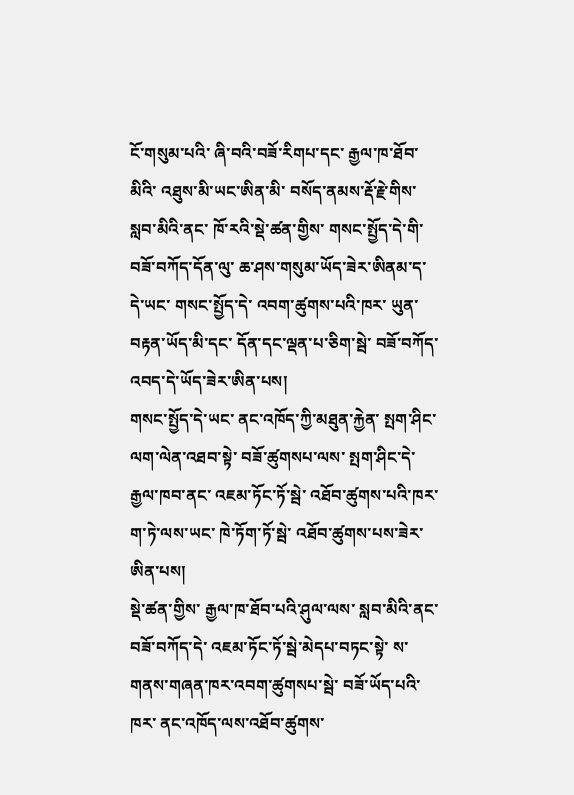ངོ་གསུམ་པའི་ ཞི་བའི་བཟོ་རིགཔ་དང་ རྒྱལ་ཁ་ཐོབ་མིའི་ འཐུས་མི་ཡང་ཨིན་མི་ བསོད་ནམས་རྡོ་རྗེ་གིས་ སླབ་མིའི་ནང་ ཁོ་རའི་སྡེ་ཚན་གྱིས་ གསང་སྤྱོད་དེ་གི་བཟོ་བཀོད་དོན་ལུ་ ཆ་ཤས་གསུམ་ཡོད་ཟེར་ཨིནམ་ད་ དེ་ཡང་ གསང་སྤྱོད་དེ་ འབག་ཚུགས་པའི་ཁར་ ཡུན་བརྟན་ཡོད་མི་དང་ དོན་དང་ལྡན་པ་ཅིག་སྦེ་ བཟོ་བཀོད་འབད་དེ་ཡོད་ཟེར་ཨིན་པས།
གསང་སྤྱོད་དེ་ཡང་ ནང་འཁོད་ཀྱི་མཐུན་རྐྱེན་ སྤག་ཤིང་ལག་ལེན་འཐབ་སྟེ་ བཟོ་ཚུགསཔ་ལས་ སྤག་ཤིང་དེ་ རྒྱལ་ཁབ་ནང་ འཇམ་ཏོང་ཏོ་སྦེ་ འཐོབ་ཚུགས་པའི་ཁར་ ག་ཏེ་ལས་ཡང་ ཁེ་ཏོག་ཏོ་སྦེ་ འཐོབ་ཚུགས་པས་ཟེར་ཨིན་པས།
སྡེ་ཚན་གྱིས་ རྒྱལ་ཁ་ཐོབ་པའི་ཤུལ་ལས་ སླབ་མིའི་ནང་ བཟོ་བཀོད་དེ་ འཇམ་ཏོང་ཏོ་སྦེ་མེདཔ་བཏང་སྟེ་ ས་གནས་གཞན་ཁར་འབག་ཚུགསཔ་སྦེ་ བཟོ་ཡོད་པའི་ཁར་ ནང་འཁོད་ལས་འཐོབ་ཚུགས་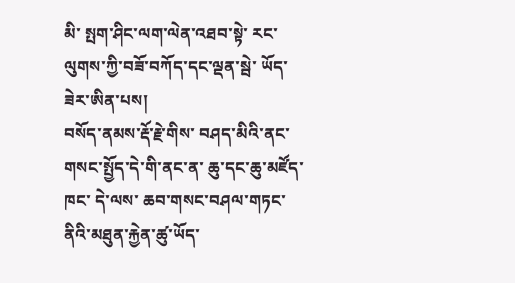མི་ སྤག་ཤིང་ལག་ལེན་འཐབ་སྟེ་ རང་ལུགས་ཀྱི་བཟོ་བཀོད་དང་ལྡན་སྦེ་ ཡོད་ཟེར་ཨིན་པས།
བསོད་ནམས་རྡོ་རྗེ་གིས་ བཤད་མིའི་ནང་ གསང་སྤྱོད་དེ་གི་ནང་ན་ ཆུ་དང་ཆུ་མཛོད་ཁང་ དེ་ལས་ ཆབ་གསང་བཤལ་གཏང་ནིའི་མཐུན་རྐྱེན་ཚུ་ཡོད་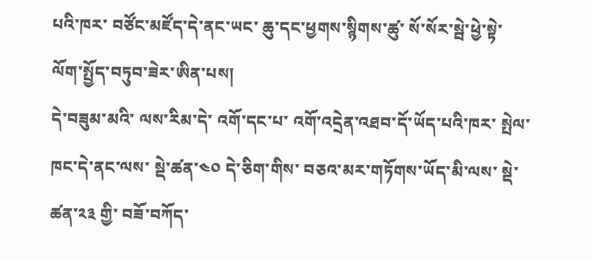པའི་ཁར་ བཙོང་མཛོད་དེ་ནང་ཡང་ ཆུ་དང་ཕྱགས་སྙིགས་ཚུ་ སོ་སོར་སྦེ་ཕྱེ་སྟེ་ ལོག་སྤྱོད་བཏུབ་ཟེར་ཨིན་པས།
དེ་བཟུམ་མའི་ ལས་རིམ་དེ་ འགོ་དང་པ་ འགོ་འདྲེན་འཐབ་དོ་ཡོད་པའི་ཁར་ སྤེལ་ཁང་དེ་ནང་ལས་ སྡེ་ཚན་༤༠ དེ་ཅིག་གིས་ བཅའ་མར་གཏོགས་ཡོད་མི་ལས་ སྡེ་ཚན་༢༣ གྱི་ བཟོ་བཀོད་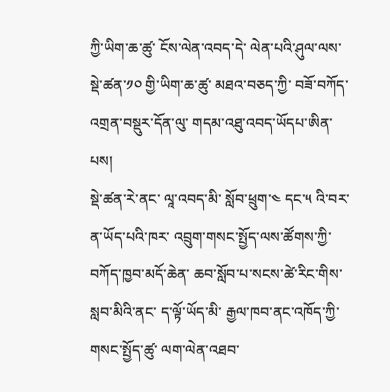ཀྱི་ཡིག་ཆ་ཚུ་ ངོས་ལེན་འབད་དེ་ ལེན་པའི་ཤུལ་ལས་ སྡེ་ཚན་༡༠ གྱི་ཡིག་ཆ་ཚུ་ མཐའ་བཅད་ཀྱི་ བཟོ་བཀོད་འགྲན་བསྡུར་དོན་ལུ་ གདམ་འཐུ་འབད་ཡོདཔ་ཨིན་པས།
སྡེ་ཚན་རེ་ནང་ ལཱ་འབད་མི་ སློབ་ཕྲུག་༤ དང་༥ འི་བར་ན་ཡོད་པའི་ཁར་ འབྲུག་གསང་སྤྱོད་ལས་ཚོགས་ཀྱི་ བཀོད་ཁྱབ་མདོ་ཆེན་ ཆབ་སློབ་པ་སངས་ཚེ་རིང་གིས་ སླབ་མིའི་ནང་ ད་ལྟོ་ཡོད་མི་ རྒྱལ་ཁབ་ནང་འཁོད་ཀྱི་ གསང་སྤྱོད་ཚུ་ ལག་ལེན་འཐབ་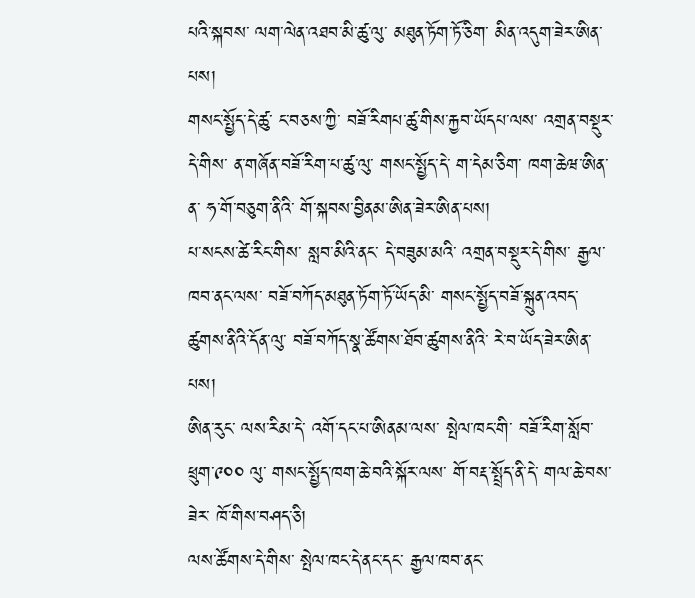པའི་སྐབས་ ལག་ལེན་འཐབ་མི་ཚུ་ལུ་ མཐུན་ཏོག་ཏོ་ཅིག་ མིན་འདུག་ཟེར་ཨིན་པས།
གསང་སྤྱོད་དེ་ཚུ་ ང་བཅས་ཀྱི་ བཟོ་རིགཔ་ཚུ་གིས་རྐྱབ་ཡོདཔ་ལས་ འགྲན་བསྡུར་དེ་གིས་ ན་གཞོན་བཟོ་རིག་པ་ཚུ་ལུ་ གསང་སྤྱོད་དེ་ ག་དེམ་ཅིག་ ཁག་ཆེཝ་ཨིན་ན་ ཧ་གོ་བཅུག་ནིའི་ གོ་སྐབས་བྱིནམ་ཨིན་ཟེར་ཨིན་པས།
པ་སངས་ཚེ་རིང་གིས་ སླབ་མིའི་ནང་ དེ་བཟུམ་མའི་ འགྲན་བསྡུར་དེ་གིས་ རྒྱལ་ཁབ་ནང་ལས་ བཟོ་བཀོད་མཐུན་ཏོག་ཏོ་ཡོད་མི་ གསང་སྤྱོད་བཟོ་སྐྲུན་འབད་ཚུགས་ནིའི་དོན་ལུ་ བཟོ་བཀོད་སྣ་ཚོགས་ཐོབ་ཚུགས་ནིའི་ རེ་བ་ཡོད་ཟེར་ཨིན་པས།
ཨིན་རུང་ ལས་རིམ་དེ་ འགོ་དང་པ་ཨིནམ་ལས་ སྤེལ་ཁང་གི་ བཟོ་རིག་སློབ་ཕྲུག་༩༠༠ ལུ་ གསང་སྤྱོད་ཁག་ཆེ་བའི་སྐོར་ལས་ གོ་བརྡ་སྤྲོད་ནི་དེ་ གལ་ཆེ་བས་ཟེར་ ཁོ་གིས་བཤད་ཅི།
ལས་ཚོགས་དེ་གིས་ སྤེལ་ཁང་དེ་ནང་དང་ རྒྱལ་ཁབ་ནང་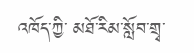འཁོད་ཀྱི་ མཐོ་རིམ་སློབ་གྲྭ་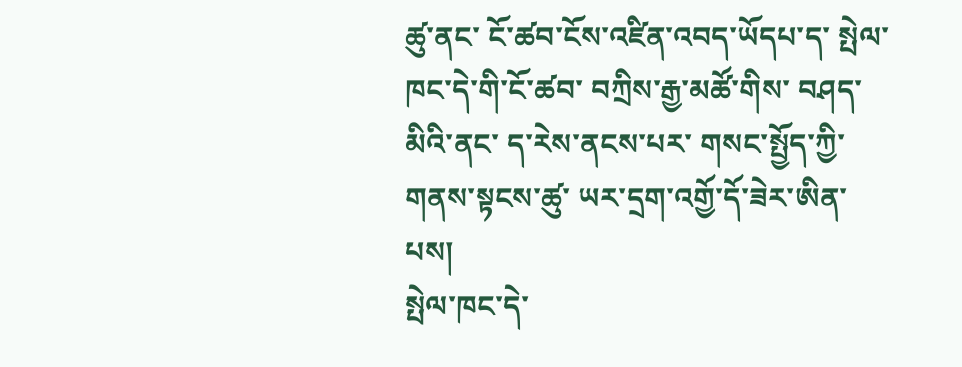ཚུ་ནང་ ངོ་ཚབ་ངོས་འཛིན་འབད་ཡོདཔ་ད་ སྤེལ་ཁང་དེ་གི་ངོ་ཚབ་ བཀྲིས་རྒྱ་མཚོ་གིས་ བཤད་མིའི་ནང་ ད་རེས་ནངས་པར་ གསང་སྤྱོད་ཀྱི་ གནས་སྟངས་ཚུ་ ཡར་དྲག་འགྱོ་དོ་ཟེར་ཨིན་པས།
སྤེལ་ཁང་དེ་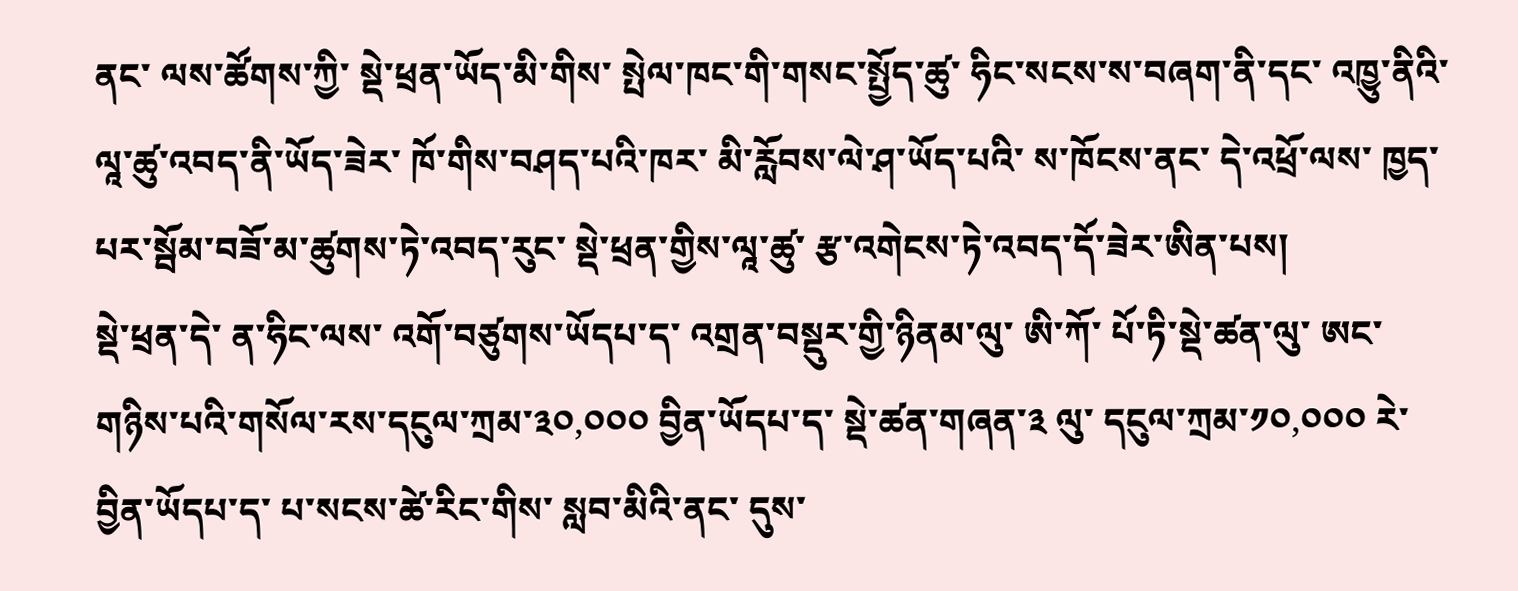ནང་ ལས་ཚོགས་ཀྱི་ སྡེ་ཕྲན་ཡོད་མི་གིས་ སྤེལ་ཁང་གི་གསང་སྤྱོད་ཚུ་ ཧིང་སངས་ས་བཞག་ནི་དང་ འཁྱུ་ནིའི་ལཱ་ཚུ་འབད་ནི་ཡོད་ཟེར་ ཁོ་གིས་བཤད་པའི་ཁར་ མི་རློབས་ལེ་ཤ་ཡོད་པའི་ ས་ཁོངས་ནང་ དེ་འཕྲོ་ལས་ ཁྱད་པར་སྦོམ་བཟོ་མ་ཚུགས་ཏེ་འབད་རུང་ སྡེ་ཕྲན་གྱིས་ལཱ་ཚུ་ རྩ་འགེངས་ཏེ་འབད་དོ་ཟེར་ཨིན་པས།
སྡེ་ཕྲན་དེ་ ན་ཧིང་ལས་ འགོ་བཙུགས་ཡོདཔ་ད་ འགྲན་བསྡུར་གྱི་ཉིནམ་ལུ་ ཨི་ཀོ་ པོ་ཏི་སྡེ་ཚན་ལུ་ ཨང་གཉིས་པའི་གསོལ་རས་དངུལ་ཀྲམ་༣༠,༠༠༠ བྱིན་ཡོདཔ་ད་ སྡེ་ཚན་གཞན་༣ ལུ་ དངུལ་ཀྲམ་༡༠,༠༠༠ རེ་ བྱིན་ཡོདཔ་ད་ པ་སངས་ཚེ་རིང་གིས་ སླབ་མིའི་ནང་ དུས་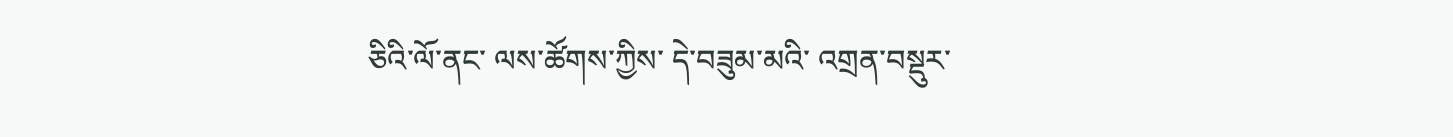ཅིའི་ལོ་ནང་ ལས་ཚོགས་ཀྱིས་ དེ་བཟུམ་མའི་ འགྲན་བསྡུར་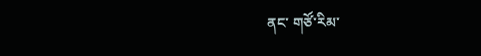ནང་ གཙོ་རིམ་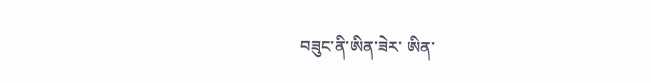བཟུང་ནི་ཨིན་ཟེར་ ཨིན་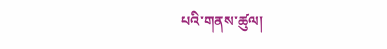པའི་གནས་ཚུལ།